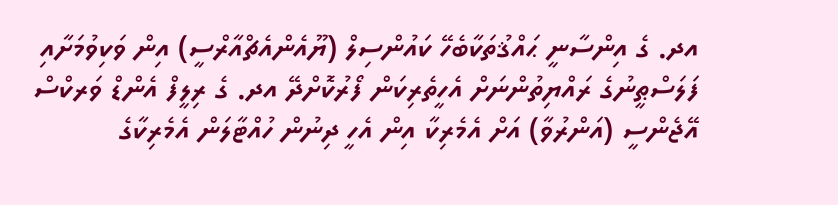އދ. ގެ އިންސާނީ ޙައްޤުތަކާބެހޭ ކައުންސިލް (ޔޫއެންއެޗްއާރްސީ) އިން ވަކިވުމަށާއި ފަލަސްޠީނުގެ ރައްޔިތުންނަށް އެހީތެރިކަން ފޯރުކޮށްދޭ އދ. ގެ ރިލީފް އެންޑް ވަރކްސް އޭޖެންސީ (އަންރުވާ) އަށް އެމެރިކާ އިން އެހީ ދިނުން ހުއްޓާލަން އެމެރިކާގެ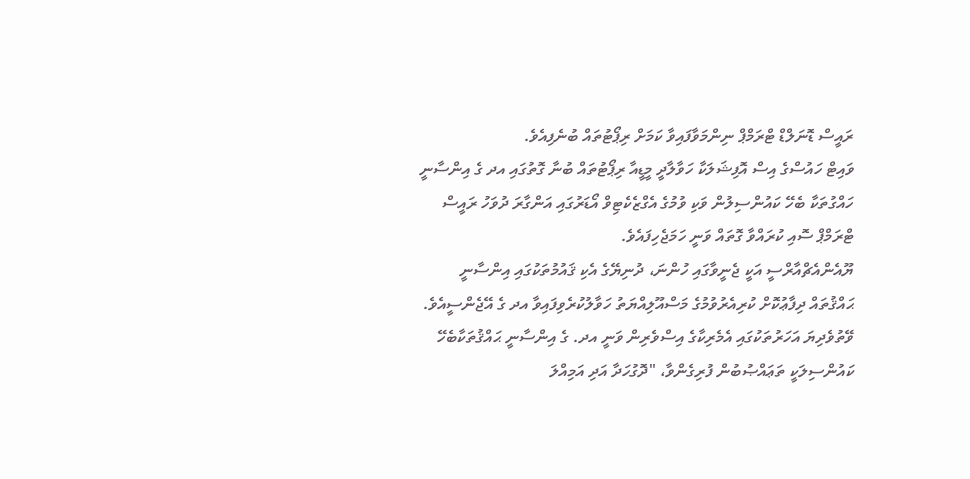ރައީސް ޑޮނަލްޑް ޓްރަމްޕް ނިންމަވާފައިވާ ކަމަށް ރިޕޯޓުތައް ބުނެފިއެވެ.
ވައިޓް ހައުސްގެ އިސް އޮފިޝަލަކާ ހަވާލާދީ މީޑީއާ ރިޕޯޓުތައް ބުނާ ގޮތުގައި އދ ގެ އިންސާނީ ހައްގުތަކާ ބެހޭ ކައުންސިލުން ވަކި ވުމުގެ އެގްޒެކެޓިވް އޯޑަރުގައި އަންގާރަ ދުވަހު ރައީސް ޓްރަމްޕް ސޮއި ކުރައްވާ ގޮތައް ވަނީ ހަމަޖެހިފައެވެ.
ޔޫއެންއެޗްއާރްސީ އަކީ ޖެނީވާގައި ހުންނަ، ދުނިޔޭގެ އެކި ޤައުމުތަކުގައި އިންސާނީ ޙައްޤުތައް ދިފާޢުކޮށް ކުރިއެރުވުމުގެ މަސްއޫލިއްޔަތު ހަވާލުކުރެވިފައިވާ އދ ގެ އޭޖެންސީއެވެ.
ވޭތުވެދިޔަ އަހަރުތަކުގައި އެމެރިކާގެ އިސްވެރިން ވަނީ އދ. ގެ އިންސާނީ ޙައްޤުތަކާބެހޭ ކައުންސިލަކީ ތަޢައްޞުބުން ފުރިގެންވާ، "ދޮގުހަދާ އަދި އަމިއްލަ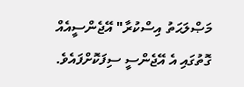މަޞްލަޙަތު އިސްކުރާ" އޭޖެންސީއެއް ގޮތުގައި އެ އޭޖެންސީ ސިފަކޮށްފައެވެ.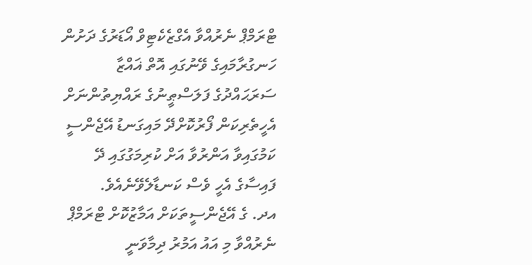ޓްރަމްޕް ނެރުއްވާ އެގްޒެކެޓިވް އޯޑަރުގެ ދަށުން ހަނގުރާމައިގެ ވޭނުގައި އޮތް ޣައްޒާ ސަރަޙައްދުގެ ފަލަސްޠީނުގެ ރައްޔިތުންނަށް އެހީތެރިކަން ފޯރުކޮށްދޭ މައިގަނޑު އޭޖެންސީ ކަމުގައިވާ އަންރުވާ އަށް ކުރިމަގުގައި ދޭ ފައިސާގެ އެހީ ވެސް ކަނޑާލެވޭނެއެވެ.
އދ. ގެ އޭޖެންސީތަކަށް އަމާޒުކޮށް ޓްރަމްޕް ނެރުއްވާ މި އައު އަމުރު ދިމާވަނީ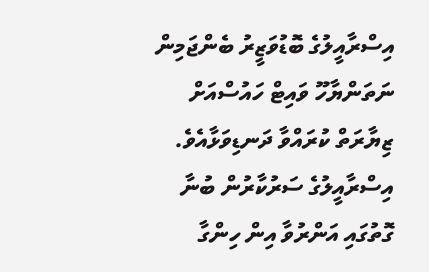އިސްރާއީލުގެ ބޮޑުވަޒީރު ބެންޖަމިން ނަތަންޔާހޫ ވައިޓް ހައުސްއަށް ޒިޔާރަތް ކުރައްވާ ދަނޑިވަޅާއެވެ.
އިސްރާއީލުގެ ސަރުކާރުން ބުނާ ގޮތުގައި އަންރުވާ އިން ހިންގާ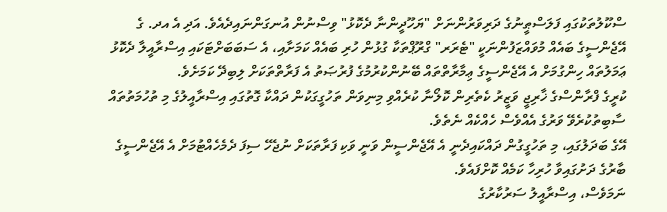ސްކޫލުތަކުގައި ފަލަސްޠީނުގެ ދަރިވަރުންނަށް "ޔަހޫދީންނާ ދެކޮޅު" ވިސްނުން އުނގަންނައިދެއެވެ. އަދި އެ އދ. ގެ އޭޖެންސީގެ ބައެއް މުވައްޒަފުންނަކީ "ޓެރަރ" ގްރޫޕްތަކާ ގުޅުން ހުރި ބައެއް ކަމަށާއި، އެ ސަބަބަށްޓަކައި އިސްރާއީލާ ދެކޮޅު ޢަމަލުތައް ހިންގުމަށް އެ އޭޖެންސީގެ ޢިމާރާތްތައް ބޭނުންކުރުމުގެ ފުރުޞަތު އެ ފަރާތްތަކަށް ލިބިދޭ ކަމަށެވެ.
ކުރީގެ ފްރާންސްގެ ޚާރިޖީ ވަޒީރު ކެތެރިން ކޮލޯނާ ކުރެއްވި މިނިވަން ތަހުގީގަކުން ދައްކާ ގޮތުގައި އިސްރާއީލުގެ މި ތުހުމަތުތައް ސާބިތުކުރެވޭ ވަރުގެ އެއްވެސް ހެއްކެއް ނެތެވެ.
އޭގެ ބަދަލުގައި، މި ތަހުގީގުން ދައްކައިދެނީ އެ އޭޖެންސީން ވަނީ ވަކި ފަރާތަކަށް ނުޖެހޭ ސިފަ ދެމެހެއްޓުމަށް އެ އޭޖެންސީގެ ބާރުގެ ދަށުގައިވާ ހުރިހާ ކަމެއް ކޮށްފައެވެ.
ނަމަވެސް، އިސްރާއީލު ސަރުކާރުގެ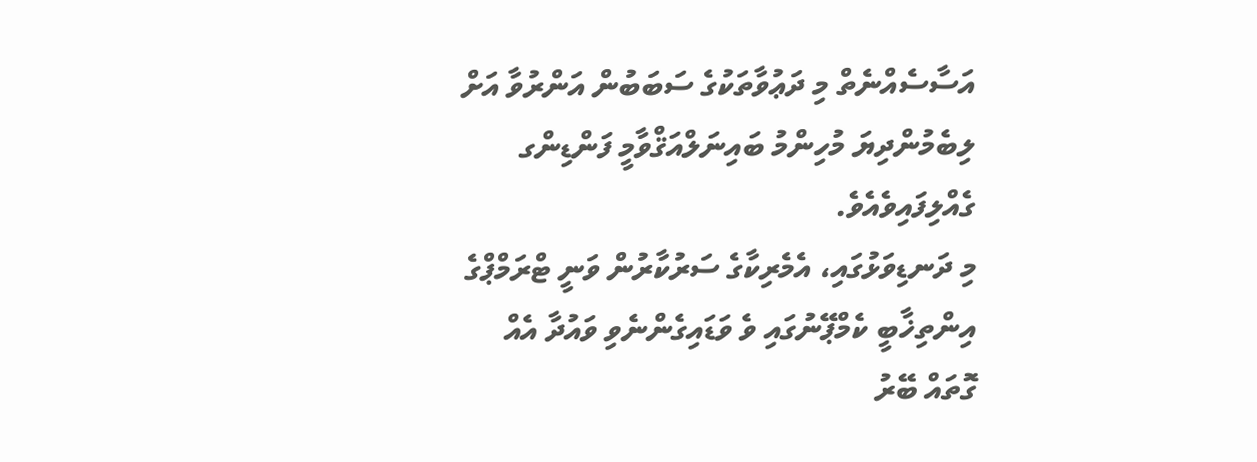އަސާސެއްނެތް މި ދަޢުވާތަކުގެ ސަބަބުން އަންރުވާ އަށް ލިބެމުންދިޔަ މުހިންމު ބައިނަލްއަޤްވާމީ ފަންޑިންގ ގެއްލިފައިވެއެވެ.
މި ދަނޑިވަޅުގައި، އެމެރިކާގެ ސަރުކާރުން ވަނީ ޓްރަމްޕްގެ އިންތިޚާބީ ކެމްޕޭނުގައި ވެ ވަޑައިގެންނެވި ވައުދާ އެއް ގޮތައް ބޭރު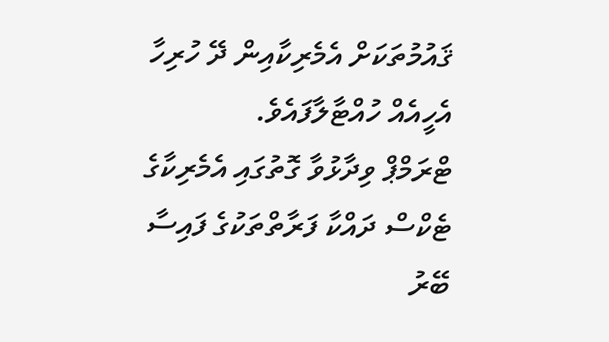ޤައުމުތަކަށް އެމެރިކާއިން ދޭ ހުރިހާ އެހީއެއް ހުއްޓާލާފައެވެ.
ޓްރަމްޕް ވިދާޅުވާ ގޮތުގައި އެމެރިކާގެ ޓެކްސް ދައްކާ ފަރާތްތަކުގެ ފައިސާ ބޭރު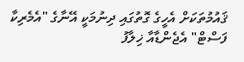ޤައުމުތަކަށް އެހީގެ ގޮތުގައި ދިނުމަކީ އޭނާގެ "އެމެރިކާ ފަސްޓް" އެޖެންޑާއާ ޚިލާފު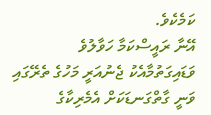ކަމެކެވެ.
އޭނާ ރައީސްކަމާ ހަވާލުވެ ވަޑައިގަތުމާއެކު ޖެނުއަރީ މަހުގެ ތެރޭގައި ވަނީ ގާތްގަނޑަކަށް އެމެރިކާގެ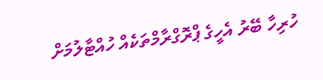ހުރިހާ ބޭރު އެހީގެ ޕްރޮގްރާމްތަކެއް ހުއްޓާލުމަށް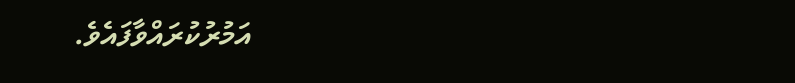އަމުރުކުރައްވާފައެވެ.